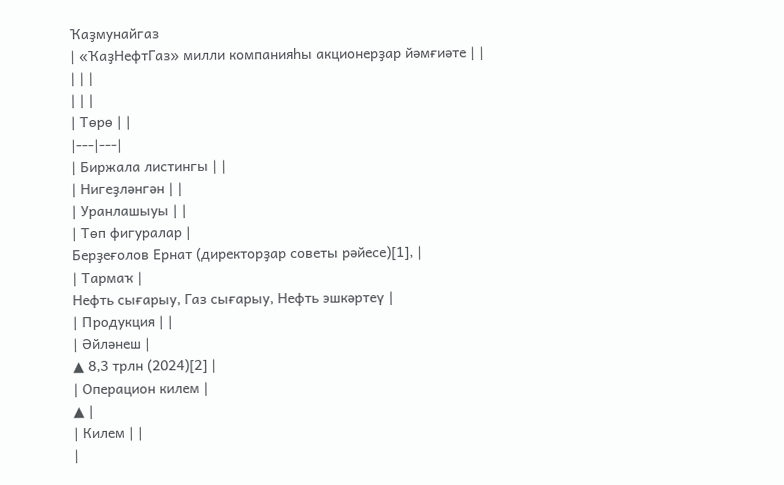Ҡаҙмунайгаз
| «ҠаҙНефтГаз» милли компанияһы акционерҙар йәмғиәте | |
| | |
| | |
| Төрө | |
|---|---|
| Биржала листингы | |
| Нигеҙләнгән | |
| Уранлашыуы | |
| Төп фигуралар |
Берҙеғолов Ернат (директорҙар советы рәйесе)[1], |
| Тармаҡ |
Нефть сығарыу, Газ сығарыу, Нефть эшкәртеү |
| Продукция | |
| Әйләнеш |
▲ 8,3 трлн (2024)[2] |
| Операцион килем |
▲ |
| Килем | |
|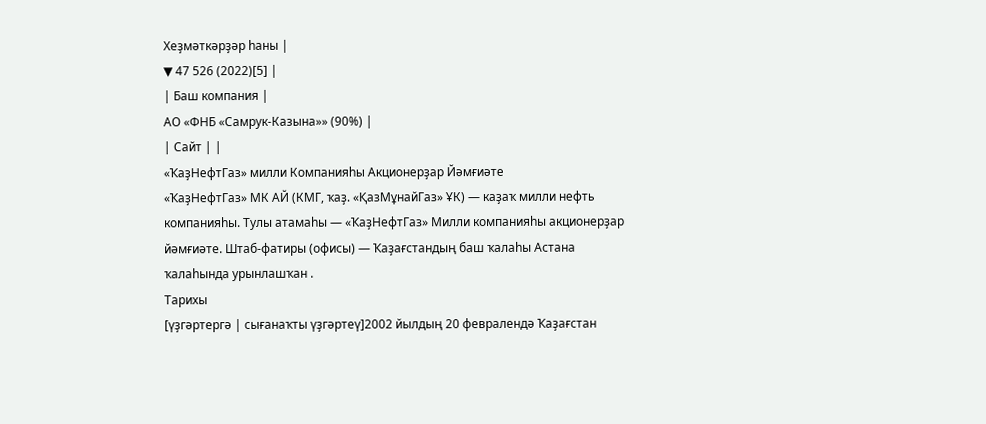Хеҙмәткәрҙәр һаны |
▼ 47 526 (2022)[5] |
| Баш компания |
АО «ФНБ «Самрук-Казына»» (90%) |
| Сайт | |
«ҠаҙНефтГаз» милли Компанияһы Акционерҙар Йәмғиәте
«ҠаҙНефтГаз» МК АЙ (КМГ, ҡаҙ. «ҚазМұнайГаз» ҰК) — каҙаҡ милли нефть компанияһы. Тулы атамаһы — «ҠаҙНефтГаз» Милли компанияһы акционерҙар йәмғиәте. Штаб-фатиры (офисы) — Ҡаҙағстандың баш ҡалаһы Астана ҡалаһында урынлашҡан .
Тарихы
[үҙгәртергә | сығанаҡты үҙгәртеү]2002 йылдың 20 февралендә Ҡаҙағстан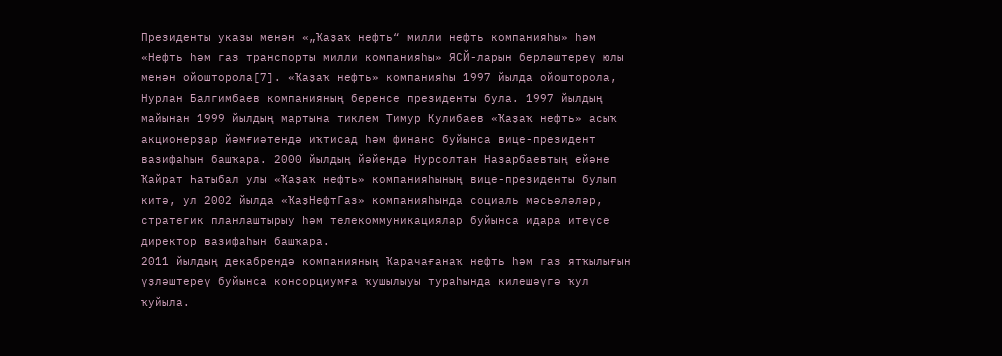Президенты указы менән «„Ҡаҙаҡ нефть“ милли нефть компанияһы» һәм «Нефть һәм газ транспорты милли компанияһы» ЯСЙ-ларын берләштереү юлы менән ойошторола[7]. «Ҡаҙаҡ нефть» компанияһы 1997 йылда ойошторола, Нурлан Балгимбаев компанияның беренсе президенты була. 1997 йылдың майынан 1999 йылдың мартына тиклем Тимур Кулибаев «Ҡаҙаҡ нефть» асыҡ акционерҙар йәмғиәтендә иҡтисад һәм финанс буйынса вице-президент вазифаһын башҡара. 2000 йылдың йәйендә Нурсолтан Назарбаевтың ейәне Ҡайрат Һатыбал улы «Ҡаҙаҡ нефть» компанияһының вице-президенты булып китә, ул 2002 йылда «ҠаҙНефтГаз» компанияһында социаль мәсьәләләр, стратегик планлаштырыу һәм телекоммуникациялар буйынса идара итеүсе директор вазифаһын башҡара.
2011 йылдың декабрендә компанияның Ҡарачағанаҡ нефть һәм газ ятҡылығын үҙләштереү буйынса консорциумға ҡушылыуы тураһында килешәүгә ҡул ҡуйыла.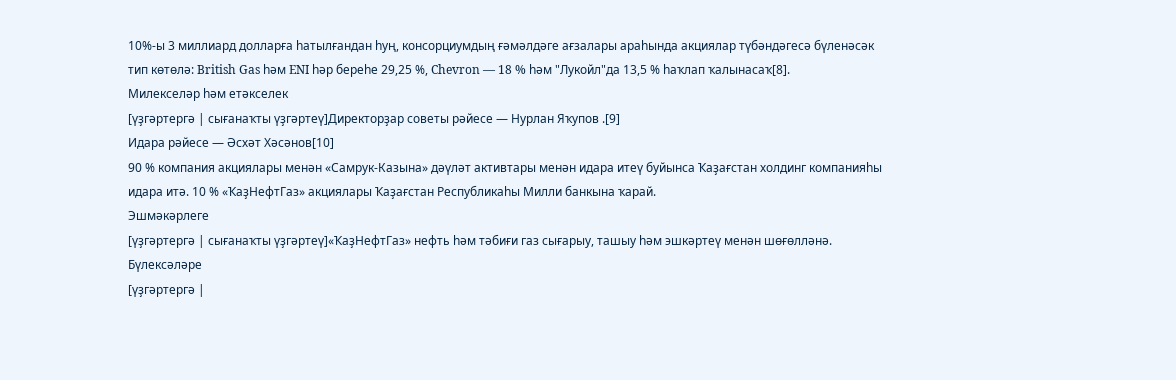10%-ы 3 миллиард долларға һатылғандан һуң, консорциумдың ғәмәлдәге ағзалары араһында акциялар түбәндәгесә бүленәсәк тип көтөлә: British Gas һәм ENI һәр береһе 29,25 %, Chevron — 18 % һәм "Лукойл"да 13,5 % һаҡлап ҡалынасаҡ[8].
Милекселәр һәм етәкселек
[үҙгәртергә | сығанаҡты үҙгәртеү]Директорҙар советы рәйесе — Нурлан Яҡупов .[9]
Идара рәйесе — Әсхәт Хәсәнов[10]
90 % компания акциялары менән «Самрук-Казына» дәүләт активтары менән идара итеү буйынса Ҡаҙағстан холдинг компанияһы идара итә. 10 % «ҠаҙНефтГаз» акциялары Ҡаҙағстан Республикаһы Милли банкына ҡарай.
Эшмәкәрлеге
[үҙгәртергә | сығанаҡты үҙгәртеү]«ҠаҙНефтГаз» нефть һәм тәбиғи газ сығарыу, ташыу һәм эшкәртеү менән шөғөлләнә.
Бүлексәләре
[үҙгәртергә |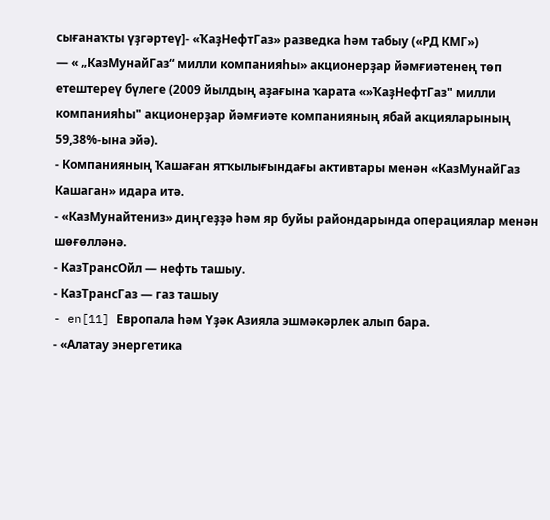сығанаҡты үҙгәртеү]- «ҠаҙНефтГаз» разведка һәм табыу («РД КМГ»)
— « „КазМунайГаз“ милли компанияһы» акционерҙар йәмғиәтенең төп етештереү бүлеге (2009 йылдың аҙағына ҡарата «»ҠаҙНефтГаз" милли компанияһы" акционерҙар йәмғиәте компанияның ябай акцияларының 59,38%-ына эйә).
- Компанияның Ҡашаған ятҡылығындағы активтары менән «КазМунайГаз Кашаган» идара итә.
- «КазМунайтениз» диңгеҙҙә һәм яр буйы райондарында операциялар менән шөғөлләнә.
- КазТрансОйл — нефть ташыу.
- КазТрансГаз — газ ташыу
- en[11] Европала һәм Үҙәк Азияла эшмәкәрлек алып бара.
- «Алатау энергетика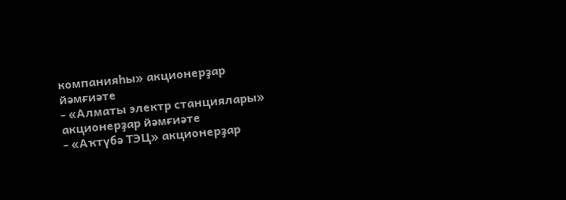компанияһы» акционерҙар йәмғиәте
- «Алматы электр станциялары» акционерҙар йәмғиәте
- «Аҡтүбә ТЭЦ» акционерҙар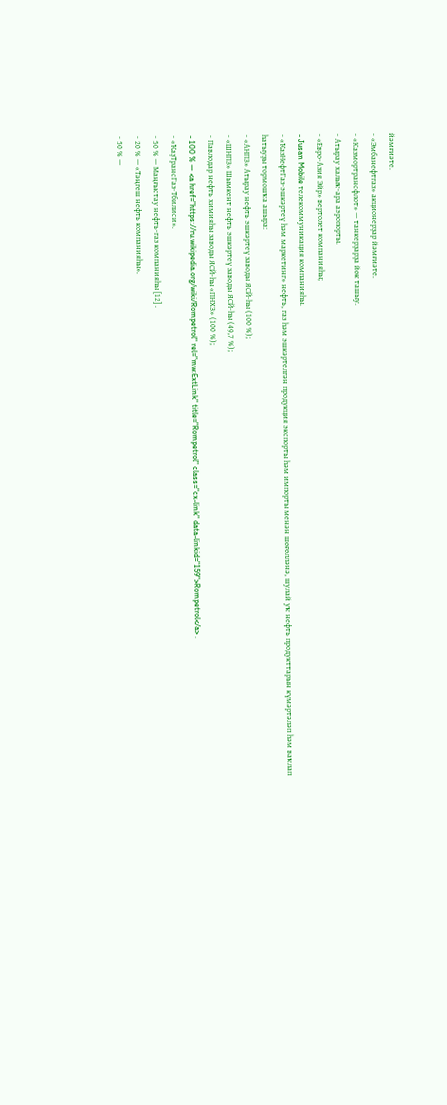йәмғиәте.
- «Эмбанефтгаз» акционерҙар йәмғиәте.
- «Казмортрансфлот» — танкерҙарҙа йөк ташыу.
- Атырау халыҡ-ара аэропорты.
- «Евро-Азия Эйр» вертолет компанияһы;
- Jusan Mobile телекоммуникация компанияһы.
- «ҠазНефтГаз-эшкәртеү һәм маркетинг» нефть, газ һәм эшкәртелгән продукция экспорты һәм импорты менән шөғөлләнә, шулай уҡ нефть продукттарын күмәртәләп һәм ваҡлап һатыуҙы тормошҡа ашыра:
- «АНПЗ» Атырау нефть эшкәртеү заводы ЯСЙ-һы (100 %);
- «ШНПЗ» Шымкент нефть эшкәртеү заводы ЯСЙ-һы (49,7 %);
- Павлодар нефть химияһы заводы ЯСЙ-һы «ПНХЗ» (100 %);
- 100 % — <a href="https://ru.wikipedia.org/wiki/Rompetrol" rel="mw:ExtLink" title="Rompetrol" class="cx-link" data-linkid="159">Rompetrol</a> .
- «ҠаҙТрансГаз-Тбилиси».
- 50 % — Маңғыстау нефть-газ компанияһы [12] .
- 20 % — «Тәңгеш нефть компанияһы».
- 50 % —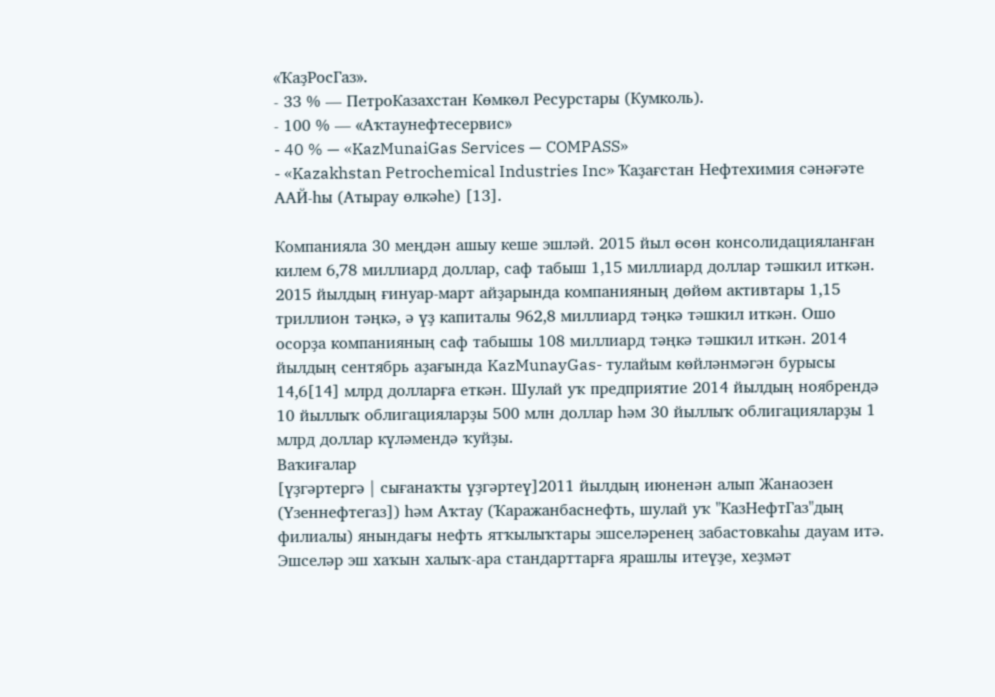«ҠаҙРосГаз».
- 33 % — ПетроКазахстан Көмкөл Ресурстары (Кумколь).
- 100 % — «Аҡтаунефтесервис»
- 40 % — «KazMunaiGas Services — COMPASS»
- «Kazakhstan Petrochemical Industries Inc» Ҡаҙағстан Нефтехимия сәнәғәте ААЙ-һы (Атырау өлкәһе) [13].

Компанияла 30 меңдән ашыу кеше эшләй. 2015 йыл өсөн консолидацияланған килем 6,78 миллиард доллар, саф табыш 1,15 миллиард доллар тәшкил иткән.
2015 йылдың ғинуар-март айҙарында компанияның дөйөм активтары 1,15 триллион тәңкә, ә үҙ капиталы 962,8 миллиард тәңкә тәшкил иткән. Ошо осорҙа компанияның саф табышы 108 миллиард тәңкә тәшкил иткән. 2014 йылдың сентябрь аҙағында KazMunayGas- тулайым көйләнмәгән бурысы 14,6[14] млрд долларға еткән. Шулай уҡ предприятие 2014 йылдың ноябрендә 10 йыллыҡ облигацияларҙы 500 млн доллар һәм 30 йыллыҡ облигацияларҙы 1 млрд доллар күләмендә ҡуйҙы.
Ваҡиғалар
[үҙгәртергә | сығанаҡты үҙгәртеү]2011 йылдың июненән алып Жанаозен (Үзеннефтегаз]) һәм Аҡтау (Ҡаражанбаснефть, шулай уҡ "КазНефтГаз"дың филиалы) янындағы нефть ятҡылыҡтары эшселәренең забастовкаһы дауам итә. Эшселәр эш хаҡын халыҡ-ара стандарттарға ярашлы итеүҙе, хеҙмәт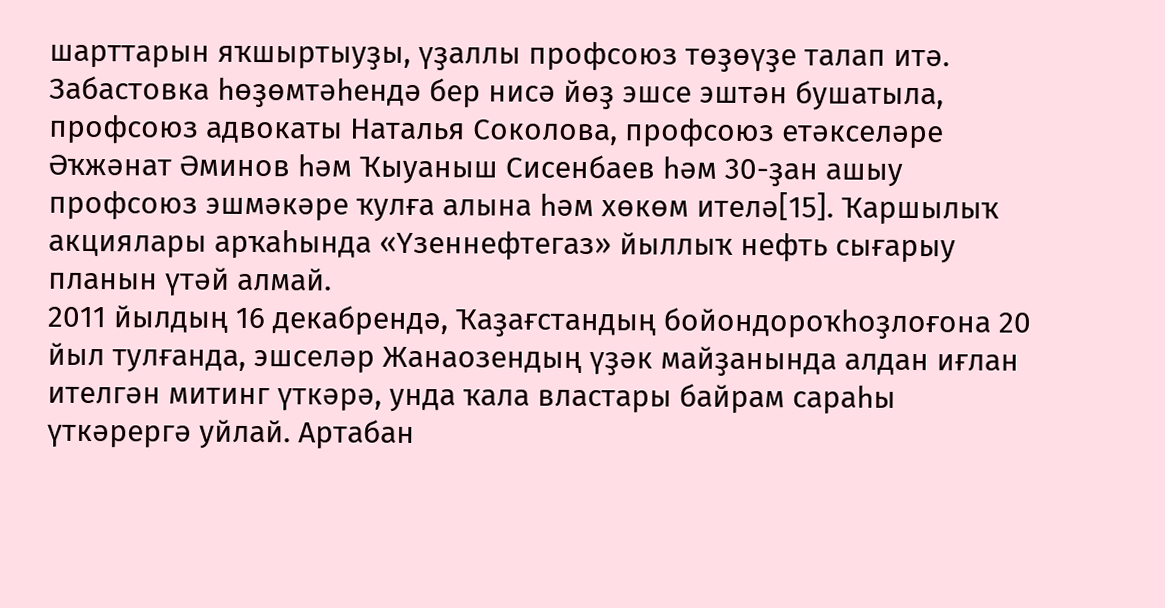шарттарын яҡшыртыуҙы, үҙаллы профсоюз төҙөүҙе талап итә. Забастовка һөҙөмтәһендә бер нисә йөҙ эшсе эштән бушатыла, профсоюз адвокаты Наталья Соколова, профсоюз етәкселәре Әҡжәнат Әминов һәм Ҡыуаныш Сисенбаев һәм 30-ҙан ашыу профсоюз эшмәкәре ҡулға алына һәм хөкөм ителә[15]. Ҡаршылыҡ акциялары арҡаһында «Үзеннефтегаз» йыллыҡ нефть сығарыу планын үтәй алмай.
2011 йылдың 16 декабрендә, Ҡаҙағстандың бойондороҡһоҙлоғона 20 йыл тулғанда, эшселәр Жанаозендың үҙәк майҙанында алдан иғлан ителгән митинг үткәрә, унда ҡала властары байрам сараһы үткәрергә уйлай. Артабан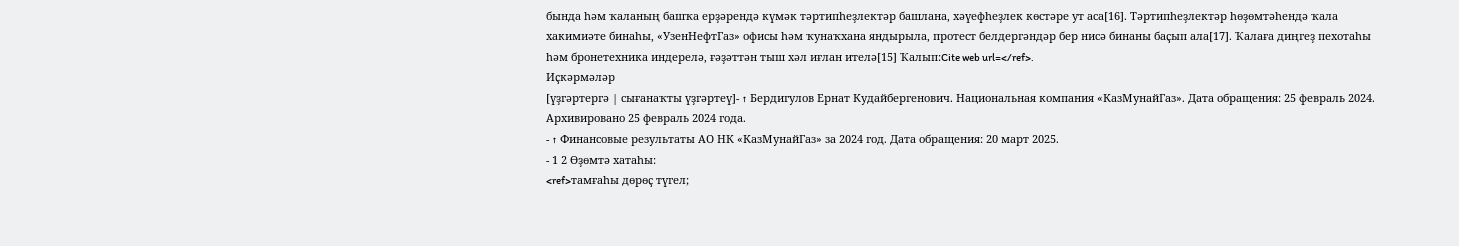бында һәм ҡаланың башҡа ерҙәрендә күмәк тәртипһеҙлектәр башлана, хәүефһеҙлек көстәре ут аса[16]. Тәртипһеҙлектәр һөҙөмтәһендә ҡала хакимиәте бинаһы, «УзенНефтГаз» офисы һәм ҡунаҡхана яндырыла, протест белдергәндәр бер нисә бинаны баҫып ала[17]. Ҡалаға диңгеҙ пехотаһы һәм бронетехника индерелә, ғәҙәттән тыш хәл иғлан ителә[15] Ҡалып:Cite web url=</ref>.
Иҫкәрмәләр
[үҙгәртергә | сығанаҡты үҙгәртеү]- ↑ Бердигулов Ернат Кудайбергенович. Национальная компания «КазМунайГаз». Дата обращения: 25 февраль 2024. Архивировано 25 февраль 2024 года.
- ↑ Финансовые результаты АО НК «КазМунайГаз» за 2024 год. Дата обращения: 20 март 2025.
- 1 2 Өҙөмтә хатаһы:
<ref>тамғаһы дөрөҫ түгел;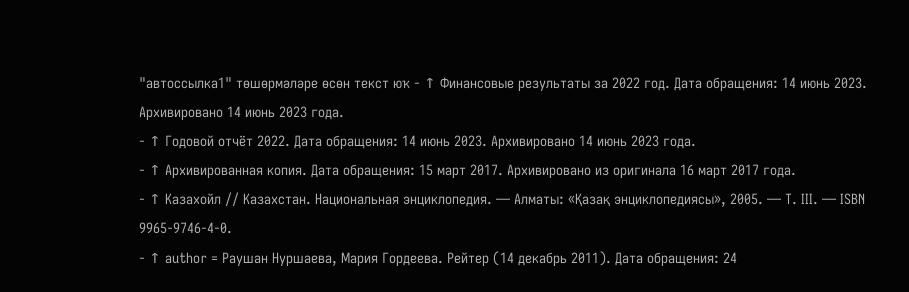"автоссылка1" төшөрмәләре өсөн текст юҡ - ↑ Финансовые результаты за 2022 год. Дата обращения: 14 июнь 2023. Архивировано 14 июнь 2023 года.
- ↑ Годовой отчёт 2022. Дата обращения: 14 июнь 2023. Архивировано 14 июнь 2023 года.
- ↑ Архивированная копия. Дата обращения: 15 март 2017. Архивировано из оригинала 16 март 2017 года.
- ↑ Казахойл // Казахстан. Национальная энциклопедия. — Алматы: «Қазақ энциклопедиясы», 2005. — Т. III. — ISBN 9965-9746-4-0.
- ↑ author = Раушан Нуршаева, Мария Гордеева. Рейтер (14 декабрь 2011). Дата обращения: 24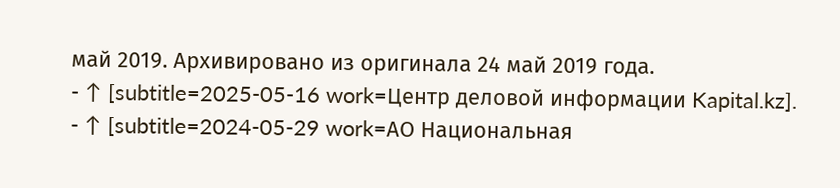май 2019. Архивировано из оригинала 24 май 2019 года.
- ↑ [subtitle=2025-05-16 work=Центр деловой информации Kapital.kz].
- ↑ [subtitle=2024-05-29 work=АО Национальная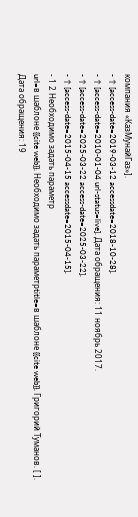компания «КазМунайГаз»].
- ↑ [access-date=2019-03-12 accessdate=2018-10-28].
- ↑ [access-date=2010-01-04 url-status=live]. Дата обращения: 11 ноябрь 2017.
- ↑ [access-date=2025-03-22 access-date=2025-03-22].
- ↑ [access-date=2015-04-15 accessdate=2015-04-15].
- 1 2 Необходимо задать параметр
url=в шаблоне {{cite web}}. Необходимо задать параметрtitle=в шаблоне {{cite web}}. Григорий Туманов. [ ]. Дата обращения: 19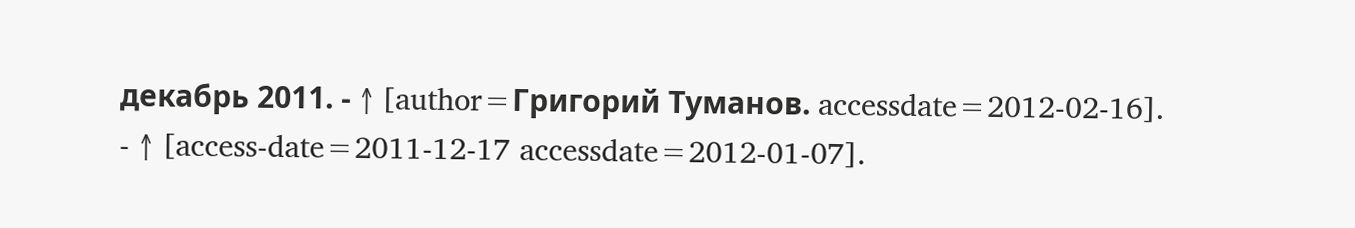декабрь 2011. - ↑ [author=Григорий Туманов. accessdate=2012-02-16].
- ↑ [access-date=2011-12-17 accessdate=2012-01-07].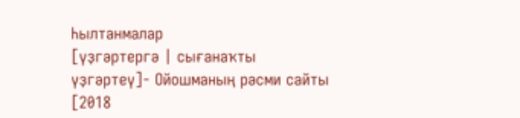Һылтанмалар
[үҙгәртергә | сығанаҡты үҙгәртеү]- Ойошманың рәсми сайты [2018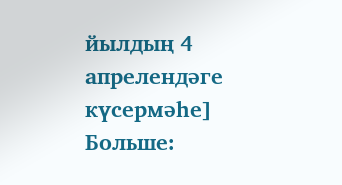йылдың 4 апрелендәге күсермәһе]
Больше: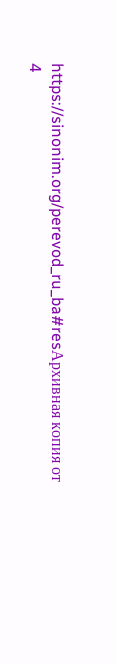https://sinonim.org/perevod_ru_ba#resАрхивная копия от 4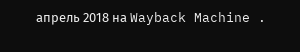апрель 2018 на Wayback Machine .